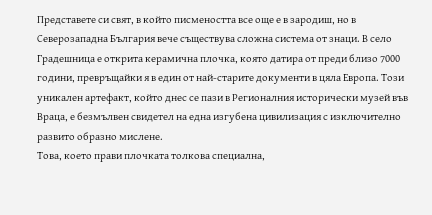Представете си свят, в който писмеността все още е в зародиш, но в Северозападна България вече съществува сложна система от знаци. В село Градешница е открита керамична плочка, която датира от преди близо 7000 години, превръщайки я в един от най-старите документи в цяла Европа. Този уникален артефакт, който днес се пази в Регионалния исторически музей във Враца, е безмълвен свидетел на една изгубена цивилизация с изключително развито образно мислене.
Това, което прави плочката толкова специална,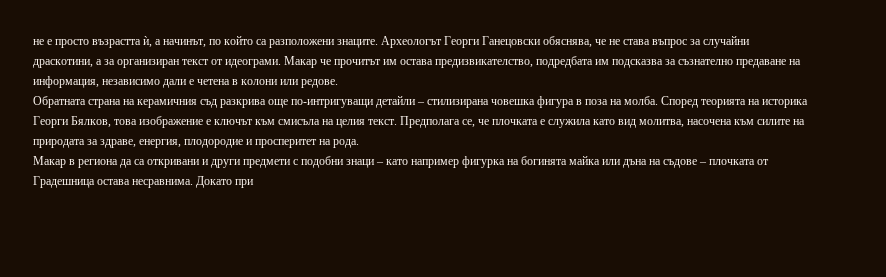не е просто възрастта ѝ, а начинът, по който са разположени знаците. Археологът Георги Ганецовски обяснява, че не става въпрос за случайни драскотини, а за организиран текст от идеограми. Макар че прочитът им остава предизвикателство, подредбата им подсказва за съзнателно предаване на информация, независимо дали е четена в колони или редове.
Обратната страна на керамичния съд разкрива още по-интригуващи детайли – стилизирана човешка фигура в поза на молба. Според теорията на историка Георги Бялков, това изображение е ключът към смисъла на целия текст. Предполага се, че плочката е служила като вид молитва, насочена към силите на природата за здраве, енергия, плодородие и просперитет на рода.
Макар в региона да са откривани и други предмети с подобни знаци – като например фигурка на богинята майка или дъна на съдове – плочката от Градешница остава несравнима. Докато при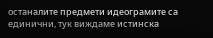останалите предмети идеограмите са единични, тук виждаме истинска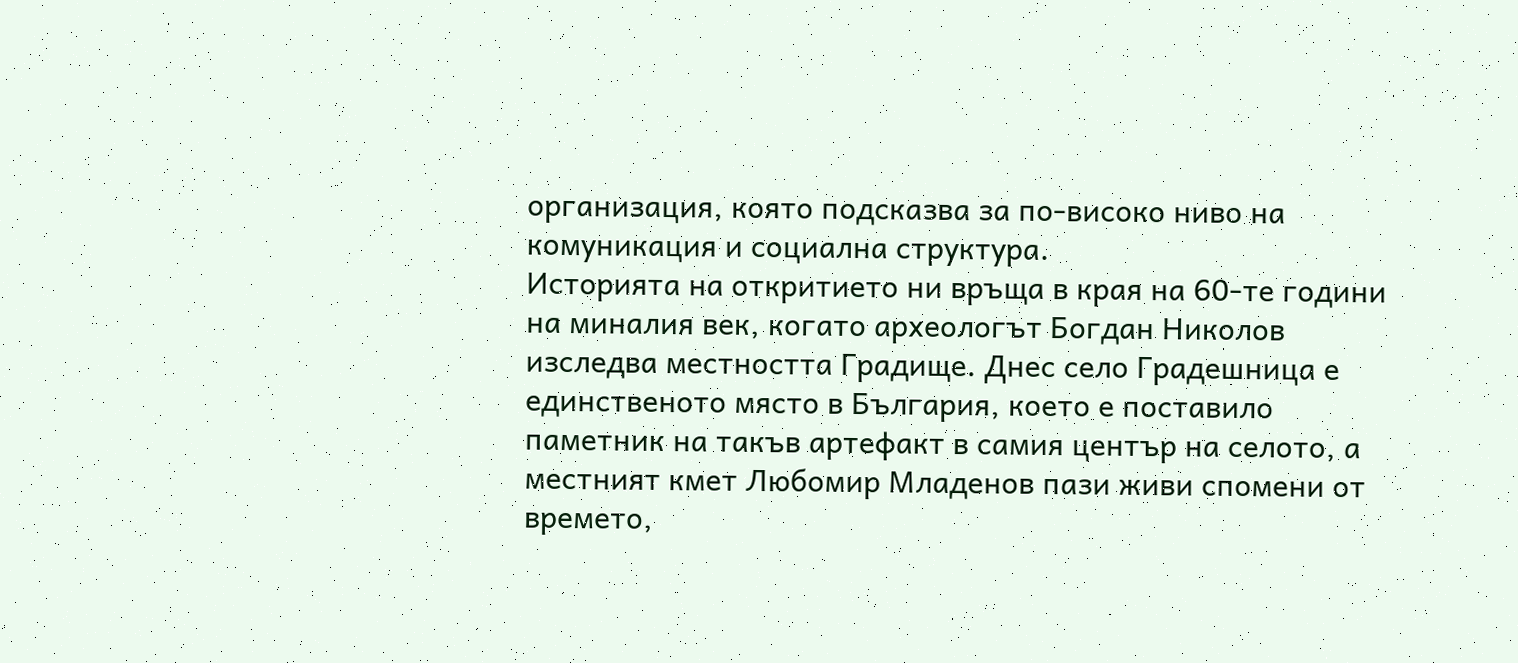организация, която подсказва за по-високо ниво на комуникация и социална структура.
Историята на откритието ни връща в края на 60-те години на миналия век, когато археологът Богдан Николов изследва местността Градище. Днес село Градешница е единственото място в България, което е поставило паметник на такъв артефакт в самия център на селото, а местният кмет Любомир Младенов пази живи спомени от времето,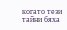когато тези тайни бяха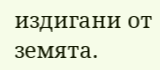издигани от земята.